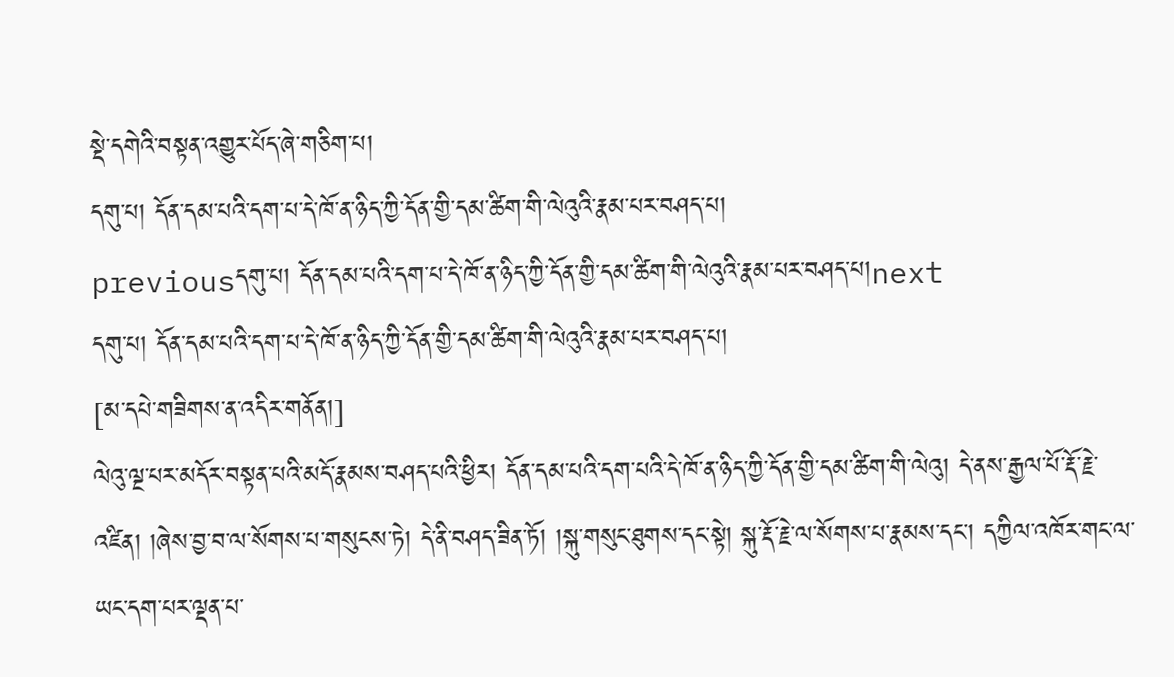སྡེ་དགེའི་བསྟན་འགྱུར་པོད་ཞེ་གཅིག་པ།
དགུ་པ། དོན་དམ་པའི་དག་པ་དེ་ཁོ་ན་ཉིད་ཀྱི་དོན་གྱི་དམ་ཚིག་གི་ལེའུའི་རྣམ་པར་བཤད་པ།
previousདགུ་པ། དོན་དམ་པའི་དག་པ་དེ་ཁོ་ན་ཉིད་ཀྱི་དོན་གྱི་དམ་ཚིག་གི་ལེའུའི་རྣམ་པར་བཤད་པ།next
དགུ་པ། དོན་དམ་པའི་དག་པ་དེ་ཁོ་ན་ཉིད་ཀྱི་དོན་གྱི་དམ་ཚིག་གི་ལེའུའི་རྣམ་པར་བཤད་པ།
[མ་དཔེ་གཟིགས་ན་འདིར་གནོན།]
ལེའུ་ལྔ་པར་མདོར་བསྟན་པའི་མདོ་རྣམས་བཤད་པའི་ཕྱིར། དོན་དམ་པའི་དག་པའི་དེ་ཁོ་ན་ཉིད་ཀྱི་དོན་གྱི་དམ་ཚིག་གི་ལེའུ། དེ་ནས་རྒྱལ་པོ་རྡོ་རྗེ་འཛིན། །ཞེས་བྱ་བ་ལ་སོགས་པ་གསུངས་ཏེ། དེ་ནི་བཤད་ཟིན་ཏོ། །སྐུ་གསུང་ཐུགས་དང་སྟེ། སྐུ་རྡོ་རྗེ་ལ་སོགས་པ་རྣམས་དང་། དཀྱིལ་འཁོར་གང་ལ་ཡང་དག་པར་ལྡན་པ་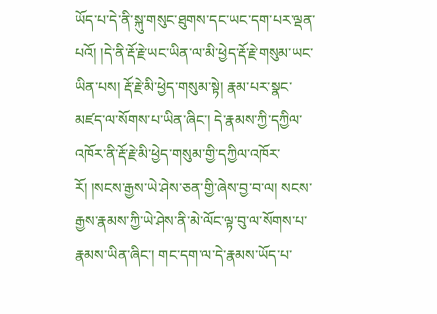ཡོད་པ་དེ་ནི་སྐུ་གསུང་ཐུགས་དང་ཡང་དག་པར་ལྡན་པའོ། །དེ་ནི་རྡོ་རྗེ་ཡང་ཡིན་ལ་མི་ཕྱེད་རྡོ་རྗེ་གསུམ་ཡང་ཡིན་པས། རྡོ་རྗེ་མི་ཕྱེད་གསུམ་སྟེ། རྣམ་པར་སྣང་མཛད་ལ་སོགས་པ་ཡིན་ཞིང་། དེ་རྣམས་ཀྱི་དཀྱིལ་འཁོར་ནི་རྡོ་རྗེ་མི་ཕྱེད་གསུམ་གྱི་དཀྱིལ་འཁོར་རོ། །སངས་རྒྱས་ཡེ་ཤེས་ཅན་གྱི་ཞེས་བྱ་བ་ལ། སངས་རྒྱས་རྣམས་ཀྱི་ཡེ་ཤེས་ནི་མེ་ལོང་ལྟ་བུ་ལ་སོགས་པ་རྣམས་ཡིན་ཞིང་། གང་དག་ལ་དེ་རྣམས་ཡོད་པ་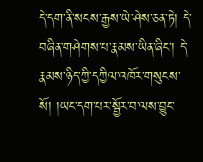དེ་དག་ནི་སངས་རྒྱས་ཡེ་ཤེས་ཅན་ཏེ། དེ་བཞིན་གཤེགས་པ་རྣམས་ཡིན་ཞིང་། དེ་རྣམས་ཉིད་ཀྱི་དཀྱིལ་འཁོར་གསུངས་སོ། །ཡང་དག་པར་སྦྱོར་བ་ལས་བྱུང་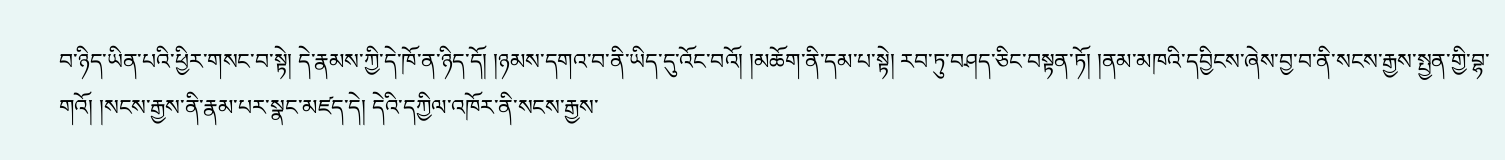བ་ཉིད་ཡིན་པའི་ཕྱིར་གསང་བ་སྟེ། དེ་རྣམས་ཀྱི་དེ་ཁོ་ན་ཉིད་དོ། །ཉམས་དགའ་བ་ནི་ཡིད་དུ་འོང་བའོ། །མཆོག་ནི་དམ་པ་སྟེ། རབ་ཏུ་བཤད་ཅིང་བསྟན་ཏོ། །ནམ་མཁའི་དབྱིངས་ཞེས་བྱ་བ་ནི་སངས་རྒྱས་སྤྱན་གྱི་བྷ་གའོ། །སངས་རྒྱས་ནི་རྣམ་པར་སྣང་མཛད་དེ། དེའི་དཀྱིལ་འཁོར་ནི་སངས་རྒྱས་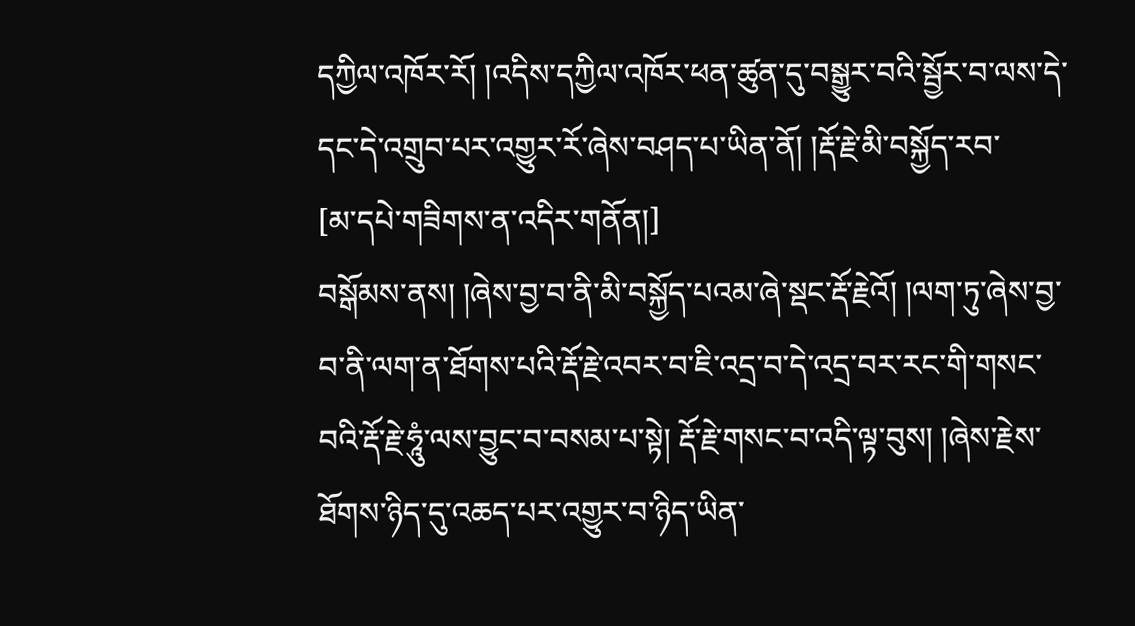དཀྱིལ་འཁོར་རོ། །འདིས་དཀྱིལ་འཁོར་ཕན་ཚུན་དུ་བསྒྱུར་བའི་སྦྱོར་བ་ལས་དེ་དང་དེ་འགྲུབ་པར་འགྱུར་རོ་ཞེས་བཤད་པ་ཡིན་ནོ། །རྡོ་རྗེ་མི་བསྐྱོད་རབ་
[མ་དཔེ་གཟིགས་ན་འདིར་གནོན།]
བསྒོམས་ནས། །ཞེས་བྱ་བ་ནི་མི་བསྐྱོད་པའམ་ཞེ་སྡང་རྡོ་རྗེའོ། །ལག་ཏུ་ཞེས་བྱ་བ་ནི་ལག་ན་ཐོགས་པའི་རྡོ་རྗེ་འབར་བ་ཇི་འདྲ་བ་དེ་འདྲ་བར་རང་གི་གསང་བའི་རྡོ་རྗེ་ཧཱུཾ་ལས་བྱུང་བ་བསམ་པ་སྟེ། རྡོ་རྗེ་གསང་བ་འདི་ལྟ་བུས། །ཞེས་རྗེས་ཐོགས་ཉིད་དུ་འཆད་པར་འགྱུར་བ་ཉིད་ཡིན་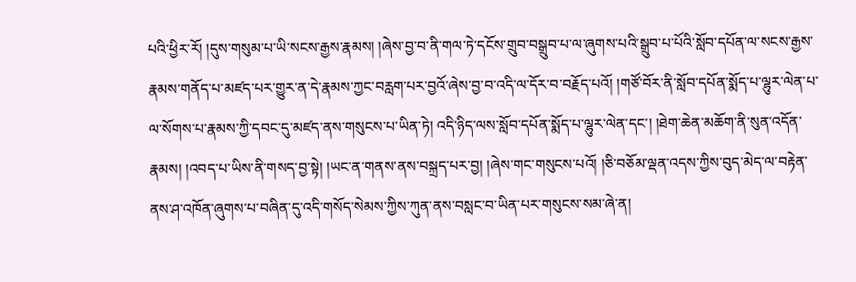པའི་ཕྱིར་རོ། །དུས་གསུམ་པ་ཡི་སངས་རྒྱས་རྣམས། །ཞེས་བྱ་བ་ནི་གལ་ཏེ་དངོས་གྲུབ་བསྒྲུབ་པ་ལ་ཞུགས་པའི་སྒྲུབ་པ་པོའི་སློབ་དཔོན་ལ་སངས་རྒྱས་རྣམས་གནོད་པ་མཛད་པར་གྱུར་ན་དེ་རྣམས་ཀྱང་བརླག་པར་བྱའོ་ཞེས་བྱ་བ་འདི་ལ་དོར་བ་བརྗོད་པའོ། །གཙོ་བོར་ནི་སློབ་དཔོན་སྨོད་པ་ལྷུར་ལེན་པ་ལ་སོགས་པ་རྣམས་ཀྱི་དབང་དུ་མཛད་ནས་གསུངས་པ་ཡིན་ཏེ། འདི་ཉིད་ལས་སློབ་དཔོན་སྨོད་པ་ལྷུར་ལེན་དང་། །ཐེག་ཆེན་མཆོག་ནི་སུན་འདོན་རྣམས། །འབད་པ་ཡིས་ནི་གསད་བྱ་སྟེ། །ཡང་ན་གནས་ནས་བསྐྲད་པར་བྱ། །ཞེས་གང་གསུངས་པའོ། །ཅི་བཅོམ་ལྡན་འདས་ཀྱིས་བུད་མེད་ལ་བརྟེན་ནས་ཤ་འཁོན་ཞུགས་པ་བཞིན་དུ་འདི་གསོད་སེམས་ཀྱིས་ཀུན་ནས་བསླང་བ་ཡིན་པར་གསུངས་སམ་ཞེ་ན།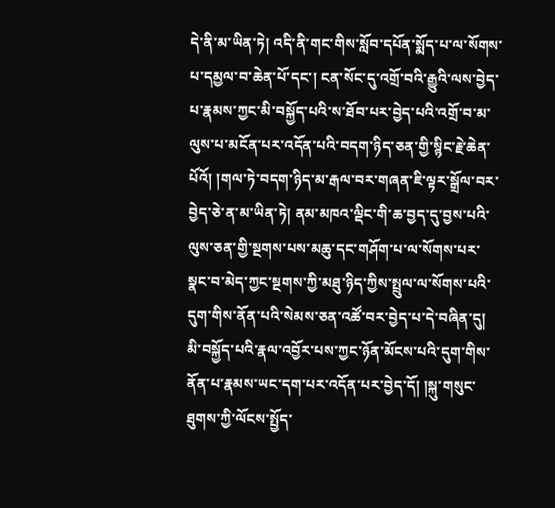དེ་ནི་མ་ཡིན་ཏེ། འདི་ནི་གང་གིས་སློབ་དཔོན་སྨོད་པ་ལ་སོགས་པ་དམྱལ་བ་ཆེན་པོ་དང་། ངན་སོང་དུ་འགྲོ་བའི་རྒྱུའི་ལས་བྱེད་པ་རྣམས་ཀྱང་མི་བསྐྱོད་པའི་ས་ཐོབ་པར་བྱེད་པའི་འགྲོ་བ་མ་ལུས་པ་མངོན་པར་འདོན་པའི་བདག་ཉིད་ཅན་གྱི་སྙིང་རྗེ་ཆེན་པོའོ། །གལ་ཏེ་བདག་ཉིད་མ་རྒལ་བར་གཞན་ཇི་ལྟར་སྒྲོལ་བར་བྱེད་ཅེ་ན་མ་ཡིན་ཏེ། ནམ་མཁའ་ལྡིང་གི་ཆ་བྱད་དུ་བྱས་པའི་ལུས་ཅན་གྱི་སྔགས་པས་མཆུ་དང་གཤོག་པ་ལ་སོགས་པར་སྣང་བ་མེད་ཀྱང་སྔགས་ཀྱི་མཐུ་ཉིད་ཀྱིས་སྤྲུལ་ལ་སོགས་པའི་དུག་གིས་ནོན་པའི་སེམས་ཅན་འཚོ་བར་བྱེད་པ་དེ་བཞིན་དུ། མི་བསྐྱོད་པའི་རྣལ་འབྱོར་པས་ཀྱང་ཉོན་མོངས་པའི་དུག་གིས་ནོན་པ་རྣམས་ཡང་དག་པར་འདོན་པར་བྱེད་དོ། །སྐུ་གསུང་ཐུགས་ཀྱི་ལོངས་སྤྱོད་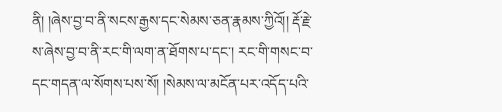ནི། །ཞེས་བྱ་བ་ནི་སངས་རྒྱས་དང་སེམས་ཅན་རྣམས་ཀྱིའོ།། རྡོ་རྗེ་ས་ཞེས་བྱ་བ་ནི་རང་གི་ལག་ན་ཐོགས་པ་དང་། རང་གི་གསང་བ་དང་གདན་ལ་སོགས་པས་སོ། །སེམས་ལ་མངོན་པར་འདོད་པའི་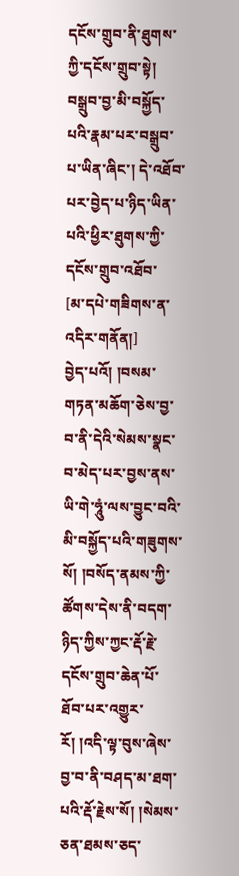དངོས་གྲུབ་ནི་ཐུགས་ཀྱི་དངོས་གྲུབ་སྟེ། བསྒྲུབ་བྱ་མི་བསྐྱོད་པའི་རྣམ་པར་བསྒྲུབ་པ་ཡིན་ཞིང་། དེ་འཐོབ་པར་བྱེད་པ་ཉིད་ཡིན་པའི་ཕྱིར་ཐུགས་ཀྱི་དངོས་གྲུབ་འཐོབ་
[མ་དཔེ་གཟིགས་ན་འདིར་གནོན།]
བྱེད་པའོ། །བསམ་གཏན་མཆོག་ཅེས་བྱ་བ་ནི་དེའི་སེམས་སྣང་བ་མེད་པར་བྱས་ནས་ཡི་གེ་ཧཱུཾ་ལས་བྱུང་བའི་མི་བསྐྱོད་པའི་གཟུགས་སོ། །བསོད་ནམས་ཀྱི་ཚོགས་དེས་ནི་བདག་ཉིད་ཀྱིས་ཀྱང་རྡོ་རྗེ་དངོས་གྲུབ་ཆེན་པོ་ཐོབ་པར་འགྱུར་རོ། །འདི་ལྟ་བུས་ཞེས་བྱ་བ་ནི་བཤད་མ་ཐག་པའི་རྡོ་རྗེས་སོ། །སེམས་ཅན་ཐམས་ཅད་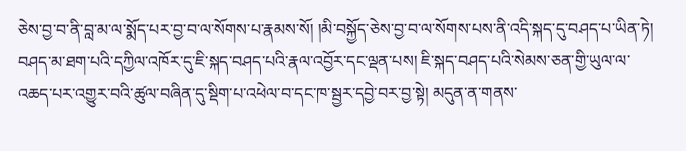ཅེས་བྱ་བ་ནི་བླ་མ་ལ་སྨོད་པར་བྱ་བ་ལ་སོགས་པ་རྣམས་སོ། །མི་བསྐྱོད་ཅེས་བྱ་བ་ལ་སོགས་པས་ནི་འདི་སྐད་དུ་བཤད་པ་ཡིན་ཏེ། བཤད་མ་ཐག་པའི་དཀྱིལ་འཁོར་དུ་ཇི་སྐད་བཤད་པའི་རྣལ་འབྱོར་དང་ལྡན་པས། ཇི་སྐད་བཤད་པའི་སེམས་ཅན་གྱི་ཡུལ་ལ་འཆད་པར་འགྱུར་བའི་ཚུལ་བཞིན་དུ་སྡིག་པ་འཕེལ་བ་དང་ཁ་སྦྱར་དབྱེ་བར་བྱ་སྟེ། མདུན་ན་གནས་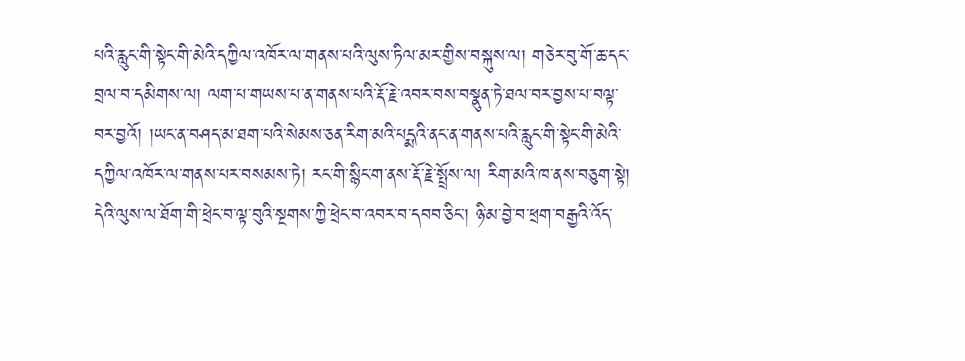པའི་རླུང་གི་སྟེང་གི་མེའི་དཀྱིལ་འཁོར་ལ་གནས་པའི་ལུས་ཏིལ་མར་གྱིས་བསྐུས་ལ། གཅེར་བུ་གོ་ཆ་དང་བྲལ་བ་དམིགས་ལ། ལག་པ་གཡས་པ་ན་གནས་པའི་རྡོ་རྗེ་འབར་བས་བསྣུན་ཏེ་ཐལ་བར་བྱས་པ་བལྟ་བར་བྱའོ། །ཡང་ན་བཤད་མ་ཐག་པའི་སེམས་ཅན་རིག་མའི་པདྨའི་ནང་ན་གནས་པའི་རླུང་གི་སྟེང་གི་མེའི་དཀྱིལ་འཁོར་ལ་གནས་པར་བསམས་ཏེ། རང་གི་སྙིང་ག་ནས་རྡོ་རྗེ་སྤྲོས་ལ། རིག་མའི་ཁ་ནས་བཅུག་སྟེ། དེའི་ལུས་ལ་ཐོག་གི་ཕྲེང་བ་ལྟ་བུའི་སྔགས་ཀྱི་ཕྲེང་བ་འབར་བ་དབབ་ཅིང་། ཉི་མ་བྱེ་བ་ཕྲག་བརྒྱའི་འོད་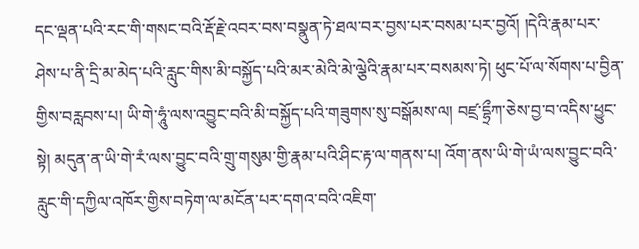དང་ལྡན་པའི་རང་གི་གསང་བའི་རྡོ་རྗེ་འབར་བས་བསྣུན་ཏེ་ཐལ་བར་བྱས་པར་བསམ་པར་བྱའོ། །དེའི་རྣམ་པར་ཤེས་པ་ནི་དྲི་མ་མེད་པའི་རླུང་གིས་མི་བསྐྱོད་པའི་མར་མེའི་མེ་ལྕེའི་རྣམ་པར་བསམས་ཏེ། ཕུང་པོ་ལ་སོགས་པ་བྱིན་གྱིས་བརླབས་པ། ཡི་གེ་ཧཱུཾ་ལས་འབྱུང་བའི་མི་བསྐྱོད་པའི་གཟུགས་སུ་བསྒོམས་ལ། བཛྲ་དྷྲྀཀ་ཅེས་བྱ་བ་འདིས་ཕྱུང་སྟེ། མདུན་ན་ཡི་གེ་རཾ་ལས་བྱུང་བའི་གྲུ་གསུམ་གྱི་རྣམ་པའི་ཤིང་རྟ་ལ་གནས་པ། འོག་ནས་ཡི་གེ་ཡཾ་ལས་བྱུང་བའི་རླུང་གི་དཀྱིལ་འཁོར་གྱིས་བཏེག་ལ་མངོན་པར་དགའ་བའི་འཇིག་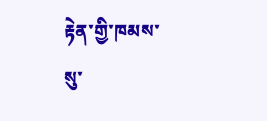རྟེན་གྱི་ཁམས་སུ་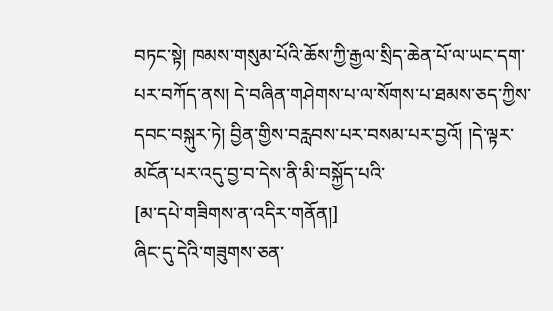བཏང་སྟེ། ཁམས་གསུམ་པོའི་ཆོས་ཀྱི་རྒྱལ་སྲིད་ཆེན་པོ་ལ་ཡང་དག་པར་བཀོད་ནས། དེ་བཞིན་གཤེགས་པ་ལ་སོགས་པ་ཐམས་ཅད་ཀྱིས་དབང་བསྐུར་ཏེ། བྱིན་གྱིས་བརླབས་པར་བསམ་པར་བྱའོ། །དེ་ལྟར་མངོན་པར་འདུ་བྱ་བ་དེས་ནི་མི་བསྐྱོད་པའི་
[མ་དཔེ་གཟིགས་ན་འདིར་གནོན།]
ཞིང་དུ་དེའི་གཟུགས་ཅན་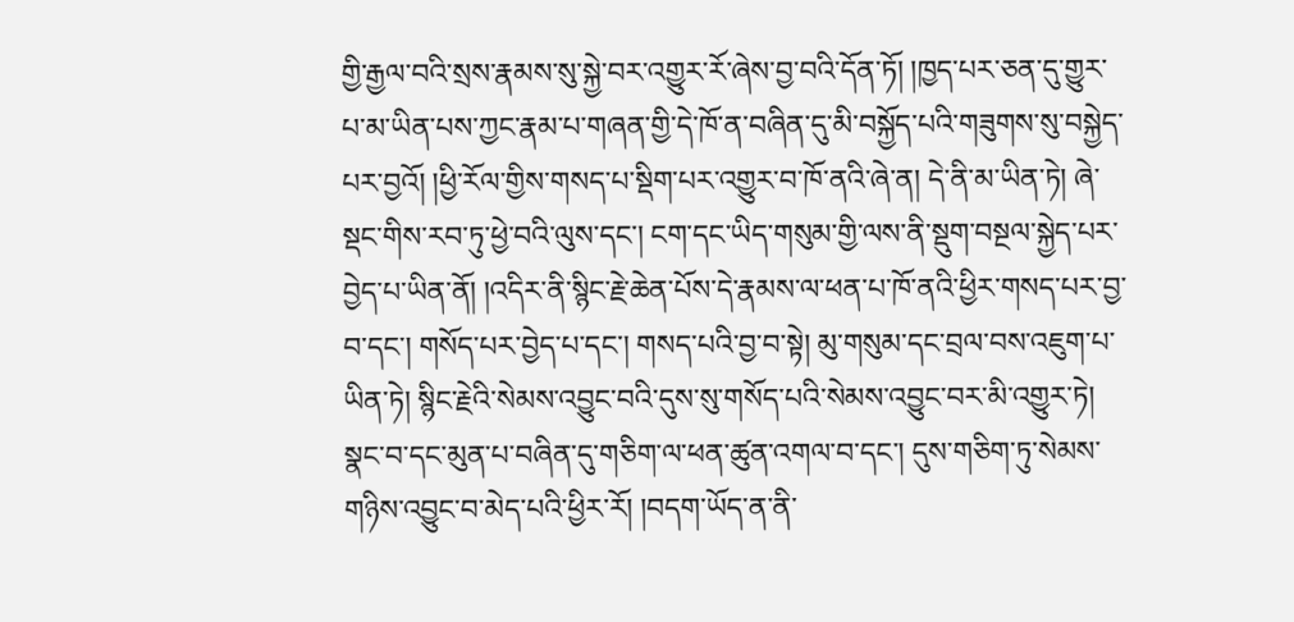གྱི་རྒྱལ་བའི་སྲས་རྣམས་སུ་སྐྱེ་བར་འགྱུར་རོ་ཞེས་བྱ་བའི་དོན་ཏོ། །ཁྱད་པར་ཅན་དུ་གྱུར་པ་མ་ཡིན་པས་ཀྱང་རྣམ་པ་གཞན་གྱི་དེ་ཁོ་ན་བཞིན་དུ་མི་བསྐྱོད་པའི་གཟུགས་སུ་བསྐྱེད་པར་བྱའོ། །ཕྱི་རོལ་གྱིས་གསད་པ་སྡིག་པར་འགྱུར་བ་ཁོ་ནའི་ཞེ་ན། དེ་ནི་མ་ཡིན་ཏེ། ཞེ་སྡང་གིས་རབ་ཏུ་ཕྱེ་བའི་ལུས་དང་། ངག་དང་ཡིད་གསུམ་གྱི་ལས་ནི་སྡུག་བསྔལ་སྐྱེད་པར་བྱེད་པ་ཡིན་ནོ། །འདིར་ནི་སྙིང་རྗེ་ཆེན་པོས་དེ་རྣམས་ལ་ཕན་པ་ཁོ་ནའི་ཕྱིར་གསད་པར་བྱ་བ་དང་། གསོད་པར་བྱེད་པ་དང་། གསད་པའི་བྱ་བ་སྟེ། མུ་གསུམ་དང་བྲལ་བས་འཇུག་པ་ཡིན་ཏེ། སྙིང་རྗེའི་སེམས་འབྱུང་བའི་དུས་སུ་གསོད་པའི་སེམས་འབྱུང་བར་མི་འགྱུར་ཏེ། སྣང་བ་དང་མུན་པ་བཞིན་དུ་གཅིག་ལ་ཕན་ཚུན་འགལ་བ་དང་། དུས་གཅིག་ཏུ་སེམས་གཉིས་འབྱུང་བ་མེད་པའི་ཕྱིར་རོ། །བདག་ཡོད་ན་ནི་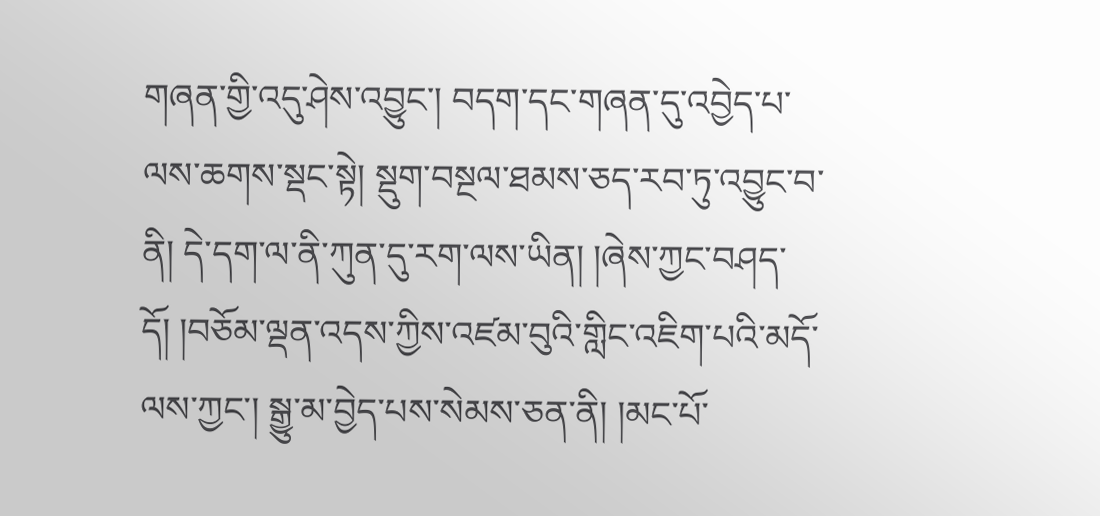གཞན་གྱི་འདུ་ཤེས་འབྱུང་། བདག་དང་གཞན་དུ་འབྱེད་པ་ལས་ཆགས་སྡང་སྟེ། སྡུག་བསྔལ་ཐམས་ཅད་རབ་ཏུ་འབྱུང་བ་ནི། དེ་དག་ལ་ནི་ཀུན་དུ་རག་ལས་ཡིན། །ཞེས་ཀྱང་བཤད་དོ། །བཅོམ་ལྡན་འདས་ཀྱིས་འཛམ་བུའི་གླིང་འཇིག་པའི་མདོ་ལས་ཀྱང་། སྒྱུ་མ་བྱེད་པས་སེམས་ཅན་ནི། །མང་པོ་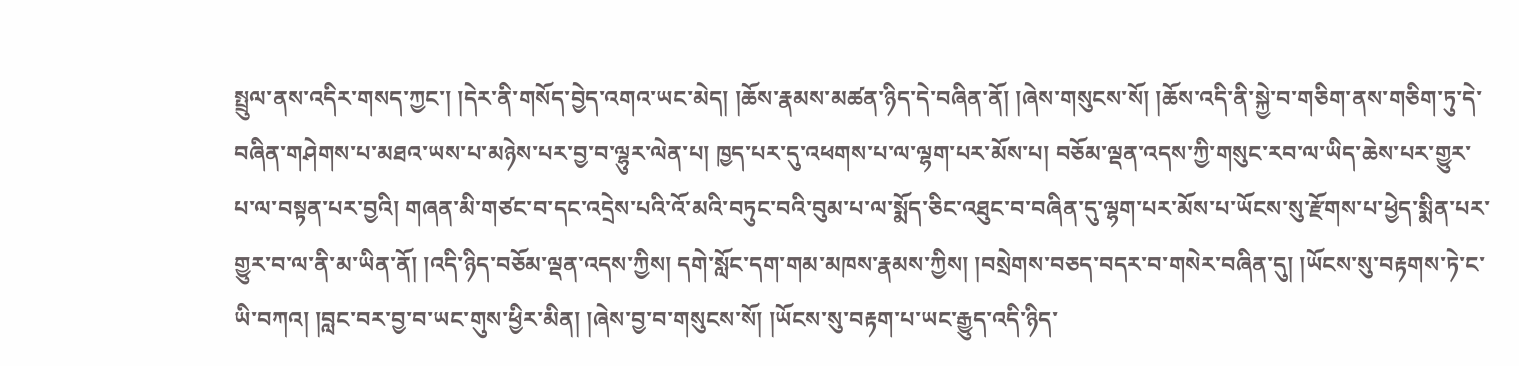སྤྲུལ་ནས་འདིར་གསད་ཀྱང་། །དེར་ནི་གསོད་བྱེད་འགའ་ཡང་མེད། །ཆོས་རྣམས་མཚན་ཉིད་དེ་བཞིན་ནོ། །ཞེས་གསུངས་སོ། །ཆོས་འདི་ནི་སྐྱེ་བ་གཅིག་ནས་གཅིག་ཏུ་དེ་བཞིན་གཤེགས་པ་མཐའ་ཡས་པ་མཉེས་པར་བྱ་བ་ལྷུར་ལེན་པ། ཁྱད་པར་དུ་འཕགས་པ་ལ་ལྷག་པར་མོས་པ། བཅོམ་ལྡན་འདས་ཀྱི་གསུང་རབ་ལ་ཡིད་ཆེས་པར་གྱུར་པ་ལ་བསྟན་པར་བྱའི། གཞན་མི་གཙང་བ་དང་འདྲེས་པའི་འོ་མའི་བཏུང་བའི་བུམ་པ་ལ་སྨོད་ཅིང་འཐུང་བ་བཞིན་དུ་ལྷག་པར་མོས་པ་ཡོངས་སུ་རྫོགས་པ་ཕྱེད་སྨིན་པར་གྱུར་བ་ལ་ནི་མ་ཡིན་ནོ། །འདི་ཉིད་བཅོམ་ལྡན་འདས་ཀྱིས། དགེ་སློང་དག་གམ་མཁས་རྣམས་ཀྱིས། །བསྲེགས་བཅད་བདར་བ་གསེར་བཞིན་དུ། །ཡོངས་སུ་བརྟགས་ཏེ་ང་ཡི་བཀའ། །བླང་བར་བྱ་བ་ཡང་གུས་ཕྱིར་མིན། །ཞེས་བྱ་བ་གསུངས་སོ། །ཡོངས་སུ་བརྟག་པ་ཡང་རྒྱུད་འདི་ཉིད་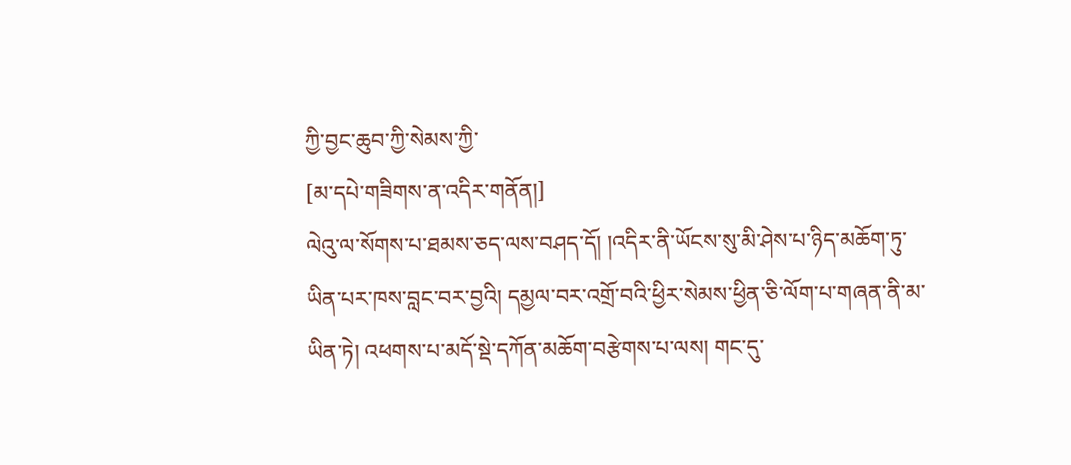ཀྱི་བྱང་ཆུབ་ཀྱི་སེམས་ཀྱི་
[མ་དཔེ་གཟིགས་ན་འདིར་གནོན།]
ལེའུ་ལ་སོགས་པ་ཐམས་ཅད་ལས་བཤད་དོ། །འདིར་ནི་ཡོངས་སུ་མི་ཤེས་པ་ཉིད་མཆོག་ཏུ་ཡིན་པར་ཁས་བླང་བར་བྱའི། དམྱལ་བར་འགྲོ་བའི་ཕྱིར་སེམས་ཕྱིན་ཅི་ལོག་པ་གཞན་ནི་མ་ཡིན་ཏེ། འཕགས་པ་མདོ་སྡེ་དཀོན་མཆོག་བརྩེགས་པ་ལས། གང་དུ་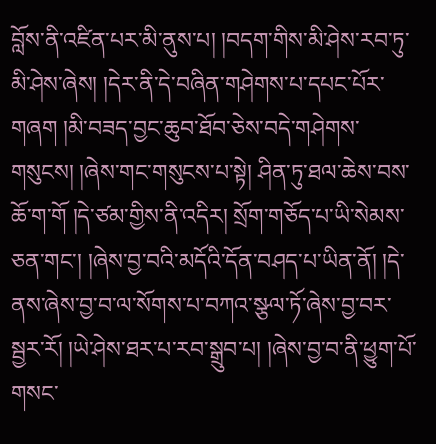བློས་ནི་འཛིན་པར་མི་ནུས་པ། །བདག་གིས་མི་ཤེས་རབ་ཏུ་མི་ཤེས་ཞེས། །དེར་ནི་དེ་བཞིན་གཤེགས་པ་དཔང་པོར་གཞག །མི་བཟད་བྱང་ཆུབ་ཐོབ་ཅེས་བདེ་གཤེགས་གསུངས། །ཞེས་གང་གསུངས་པ་སྟེ། ཤིན་ཏུ་ཐལ་ཆེས་བས་ཆོ་ག་གོ །དེ་ཙམ་གྱིས་ནི་འདིར། སྲོག་གཅོད་པ་ཡི་སེམས་ཅན་གང་། །ཞེས་བྱ་བའི་མདོའི་དོན་བཤད་པ་ཡིན་ནོ། །དེ་ནས་ཞེས་བྱ་བ་ལ་སོགས་པ་བཀའ་སྩལ་ཏོ་ཞེས་བྱ་བར་སྦྱར་རོ། །ཡེ་ཤེས་ཐར་པ་རབ་སྒྲུབ་པ། །ཞེས་བྱ་བ་ནི་ཕྱུག་པོ་གསང་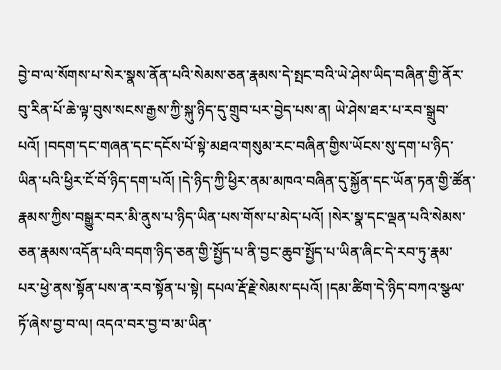བྱེ་བ་ལ་སོགས་པ་སེར་སྣས་ནོན་པའི་སེམས་ཅན་རྣམས་དེ་སྤང་བའི་ཡེ་ཤེས་ཡིད་བཞིན་གྱི་ནོར་བུ་རིན་པོ་ཆེ་ལྟ་བུས་སངས་རྒྱས་ཀྱི་སྐུ་ཉིད་དུ་གྲུབ་པར་བྱེད་པས་ན། ཡེ་ཤེས་ཐར་པ་རབ་སྒྲུབ་པའོ། །བདག་དང་གཞན་དང་དངོས་པོ་སྟེ་མཐའ་གསུམ་རང་བཞིན་གྱིས་ཡོངས་སུ་དག་པ་ཉིད་ཡིན་པའི་ཕྱིར་ངོ་བོ་ཉིད་དག་པའོ། །དེ་ཉིད་ཀྱི་ཕྱིར་ནམ་མཁའ་བཞིན་དུ་སྐྱོན་དང་ཡོན་ཏན་གྱི་ཚོན་རྣམས་ཀྱིས་བསྒྱུར་བར་མི་ནུས་པ་ཉིད་ཡིན་པས་གོས་པ་མེད་པའོ། །སེར་སྣ་དང་ལྡན་པའི་སེམས་ཅན་རྣམས་འདོན་པའི་བདག་ཉིད་ཅན་གྱི་སྤྱོད་པ་ནི་བྱང་ཆུབ་སྤྱོད་པ་ཡིན་ཞིང་དེ་རབ་ཏུ་རྣམ་པར་ཕྱེ་ནས་སྟོན་པས་ན་རབ་སྟོན་པ་སྟེ། དཔལ་རྡོ་རྗེ་སེམས་དཔའོ། །དམ་ཚིག་དེ་ཉིད་བཀའ་སྩལ་ཏོ་ཞེས་བྱ་བ་ལ། འདའ་བར་བྱ་བ་མ་ཡིན་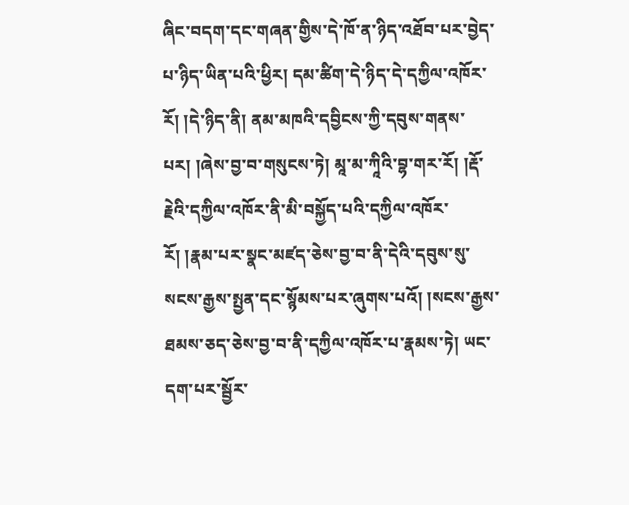ཞིང་བདག་དང་གཞན་གྱིས་དེ་ཁོ་ན་ཉིད་འཐོབ་པར་བྱེད་པ་ཉིད་ཡིན་པའི་ཕྱིར། དམ་ཚིག་དེ་ཉིད་དེ་དཀྱིལ་འཁོར་རོ། །དེ་ཉིད་ནི། ནམ་མཁའི་དབྱིངས་ཀྱི་དབུས་གནས་པར། །ཞེས་བྱ་བ་གསུངས་ཏེ། མཱ་མ་ཀཱིའི་བྷ་གར་རོ། །རྡོ་རྗེའི་དཀྱིལ་འཁོར་ནི་མི་བསྐྱོད་པའི་དཀྱིལ་འཁོར་རོ། །རྣམ་པར་སྣང་མཛད་ཅེས་བྱ་བ་ནི་དེའི་དབུས་སུ་སངས་རྒྱས་སྤྱན་དང་སྙོམས་པར་ཞུགས་པའོ། །སངས་རྒྱས་ཐམས་ཅད་ཅེས་བྱ་བ་ནི་དཀྱིལ་འཁོར་པ་རྣམས་ཏེ། ཡང་དག་པར་སྦྱོར་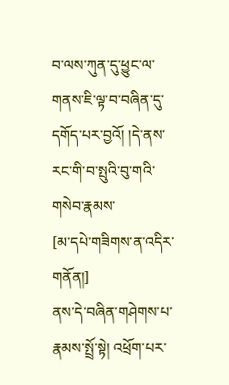བ་ལས་ཀུན་དུ་ཕྱུང་ལ་གནས་ཇི་ལྟ་བ་བཞིན་དུ་དགོད་པར་བྱའོ། །དེ་ནས་རང་གི་བ་སྤུའི་བུ་གའི་གསེབ་རྣམས་
[མ་དཔེ་གཟིགས་ན་འདིར་གནོན།]
ནས་དེ་བཞིན་གཤེགས་པ་རྣམས་སྤྲོ་སྟེ། འཕྲོག་པར་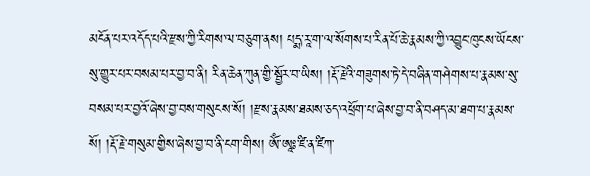མངོན་པར་འདོད་པའི་རྫས་ཀྱི་རིགས་ལ་བཅུག་ནས། པདྨ་རཱ་ག་ལ་སོགས་པ་རིན་པོ་ཆེ་རྣམས་ཀྱི་འབྱུང་ཁུངས་ཡོངས་སུ་གྱུར་པར་བསམ་པར་བྱ་བ་ནི། རིན་ཆེན་ཀུན་གྱི་སྦྱོར་བ་ཡིས། །རྡོ་རྗེའི་གཟུགས་ཏེ་དེ་བཞིན་གཤེགས་པ་རྣམས་སུ་བསམ་པར་བྱའོ་ཞེས་བྱ་བས་གསུངས་སོ། །རྫས་རྣམས་ཐམས་ཅད་འཕྲོག་པ་ཞེས་བྱ་བ་ནི་བཤད་མ་ཐག་པ་རྣམས་སོ། །རྡོ་རྗེ་གསུམ་གྱིས་ཞེས་བྱ་བ་ནི་ངག་གིས། ཨོཾ་ཨཱཿ་ཛི་ན་ཛིཀ་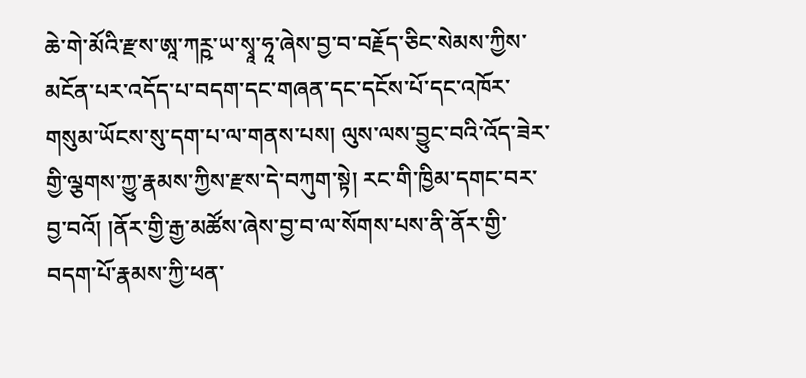ཆེ་གེ་མོའི་རྫས་ཨཱ་ཀཪྵ་ཡ་སྭཱ་ཧཱ་ཞེས་བྱ་བ་བརྗོད་ཅིང་སེམས་ཀྱིས་མངོན་པར་འདོད་པ་བདག་དང་གཞན་དང་དངོས་པོ་དང་འཁོར་གསུམ་ཡོངས་སུ་དག་པ་ལ་གནས་པས། ལུས་ལས་བྱུང་བའི་འོད་ཟེར་གྱི་ལྕགས་ཀྱུ་རྣམས་ཀྱིས་རྫས་དེ་བཀུག་སྟེ། རང་གི་ཁྱིམ་དགང་བར་བྱ་བའོ། །ནོར་གྱི་རྒྱ་མཚོས་ཞེས་བྱ་བ་ལ་སོགས་པས་ནི་ནོར་གྱི་བདག་པོ་རྣམས་ཀྱི་ཕན་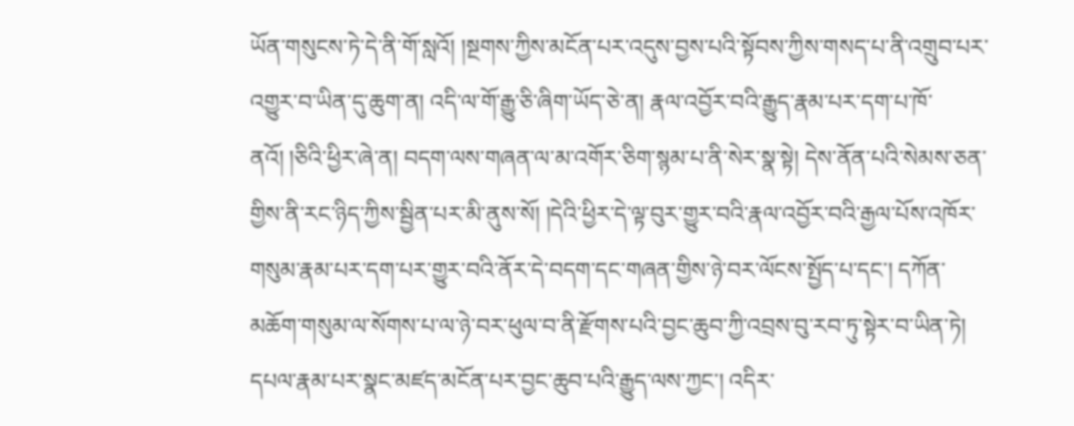ཡོན་གསུངས་ཏེ་དེ་ནི་གོ་སླའོ། །སྔགས་ཀྱིས་མངོན་པར་འདུས་བྱས་པའི་སྟོབས་ཀྱིས་གསད་པ་ནི་འགྲུབ་པར་འགྱུར་བ་ཡིན་དུ་ཆུག་ན། འདི་ལ་གོ་རྒྱུ་ཅི་ཞིག་ཡོད་ཅེ་ན། རྣལ་འབྱོར་བའི་རྒྱུད་རྣམ་པར་དག་པ་ཁོ་ནའོ། །ཅིའི་ཕྱིར་ཞེ་ན། བདག་ལས་གཞན་ལ་མ་འགོར་ཅིག་སྙམ་པ་ནི་སེར་སྣ་སྟེ། དེས་ནོན་པའི་སེམས་ཅན་གྱིས་ནི་རང་ཉིད་ཀྱིས་སྦྱིན་པར་མི་ནུས་སོ། །དེའི་ཕྱིར་དེ་ལྟ་བུར་གྱུར་བའི་རྣལ་འབྱོར་བའི་རྒྱལ་པོས་འཁོར་གསུམ་རྣམ་པར་དག་པར་གྱུར་བའི་ནོར་དེ་བདག་དང་གཞན་གྱིས་ཉེ་བར་ལོངས་སྤྱོད་པ་དང་། དཀོན་མཆོག་གསུམ་ལ་སོགས་པ་ལ་ཉེ་བར་ཕུལ་བ་ནི་རྫོགས་པའི་བྱང་ཆུབ་ཀྱི་འབྲས་བུ་རབ་ཏུ་སྟེར་བ་ཡིན་ཏེ། དཔལ་རྣམ་པར་སྣང་མཛད་མངོན་པར་བྱང་ཆུབ་པའི་རྒྱུད་ལས་ཀྱང་། འདིར་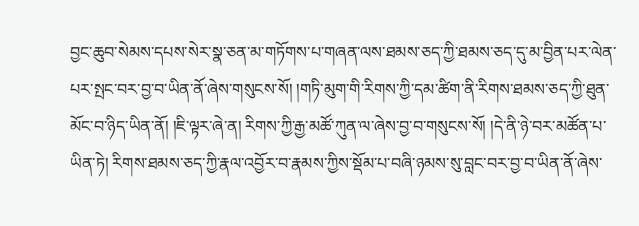བྱང་ཆུབ་སེམས་དཔས་སེར་སྣ་ཅན་མ་གཏོགས་པ་གཞན་ལས་ཐམས་ཅད་ཀྱི་ཐམས་ཅད་དུ་མ་བྱིན་པར་ལེན་པར་སྤང་བར་བྱ་བ་ཡིན་ནོ་ཞེས་གསུངས་སོ། །གཏི་མུག་གི་རིགས་ཀྱི་དམ་ཚིག་ནི་རིགས་ཐམས་ཅད་ཀྱི་ཐུན་མོང་བ་ཉིད་ཡིན་ནོ། །ཇི་ལྟར་ཞེ་ན། རིགས་ཀྱི་རྒྱ་མཚོ་ཀུན་ལ་ཞེས་བྱ་བ་གསུངས་སོ། །དེ་ནི་ཉེ་བར་མཚོན་པ་ཡིན་ཏེ། རིགས་ཐམས་ཅད་ཀྱི་རྣལ་འབྱོར་བ་རྣམས་ཀྱིས་སྡོམ་པ་བཞི་ཉམས་སུ་བླང་བར་བྱ་བ་ཡིན་ནོ་ཞེས་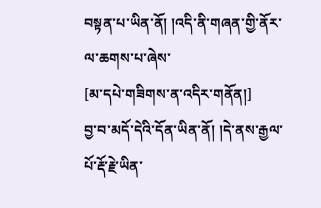བསྟན་པ་ཡིན་ནོ། །འདི་ནི་གཞན་གྱི་ནོར་ལ་ཆགས་པ་ཞེས་
[མ་དཔེ་གཟིགས་ན་འདིར་གནོན།]
བྱ་བ་མདོ་དེའི་དོན་ཡིན་ནོ། །དེ་ནས་རྒྱལ་པོ་རྡོ་རྗེ་ཡིན་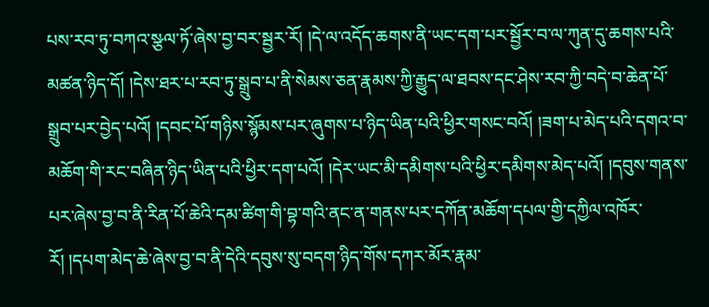པས་རབ་ཏུ་བཀའ་སྩལ་ཏོ་ཞེས་བྱ་བར་སྦྱར་རོ། །དེ་ལ་འདོད་ཆགས་ནི་ཡང་དག་པར་སྦྱོར་བ་ལ་ཀུན་དུ་ཆགས་པའི་མཚན་ཉིད་དོ། །དེས་ཐར་པ་རབ་ཏུ་སྒྲུབ་པ་ནི་སེམས་ཅན་རྣམས་ཀྱི་རྒྱུད་ལ་ཐབས་དང་ཤེས་རབ་ཀྱི་བདེ་བ་ཆེན་པོ་སྒྲུབ་པར་བྱེད་པའོ། །དབང་པོ་གཉིས་སྙོམས་པར་ཞུགས་པ་ཉིད་ཡིན་པའི་ཕྱིར་གསང་བའོ། །ཟག་པ་མེད་པའི་དགའ་བ་མཆོག་གི་རང་བཞིན་ཉིད་ཡིན་པའི་ཕྱིར་དག་པའོ། །དེར་ཡང་མི་དམིགས་པའི་ཕྱིར་དམིགས་མེད་པའོ། །དབུས་གནས་པར་ཞེས་བྱ་བ་ནི་རིན་པོ་ཆེའི་དམ་ཚིག་གི་བྷ་གའི་ནང་ན་གནས་པར་དཀོན་མཆོག་དཔལ་གྱི་དཀྱིལ་འཁོར་རོ། །དཔག་མེད་ཆེ་ཞེས་བྱ་བ་ནི་དེའི་དབུས་སུ་བདག་ཉིད་གོས་དཀར་མོར་རྣམ་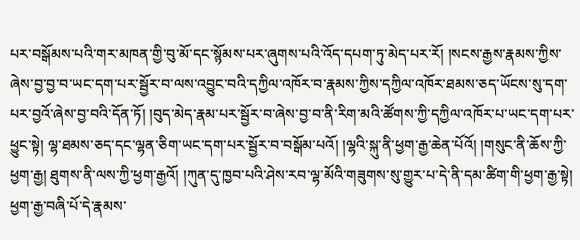པར་བསྒོམས་པའི་གར་མཁན་གྱི་བུ་མོ་དང་སྙོམས་པར་ཞུགས་པའི་འོད་དཔག་ཏུ་མེད་པར་རོ། །སངས་རྒྱས་རྣམས་ཀྱིས་ཞེས་བྱ་བྱ་བ་ཡང་དག་པར་སྦྱོར་བ་ལས་འབྱུང་བའི་དཀྱིལ་འཁོར་བ་རྣམས་ཀྱིས་དཀྱིལ་འཁོར་ཐམས་ཅད་ཡོངས་སུ་དག་པར་བྱའོ་ཞེས་བྱ་བའི་དོན་ཏོ། །བུད་མེད་རྣམ་པར་སྦྱོར་བ་ཞེས་བྱ་བ་ནི་རིག་མའི་ཚོགས་ཀྱི་དཀྱིལ་འཁོར་པ་ཡང་དག་པར་ཕྱུང་སྟེ། ལྷ་ཐམས་ཅད་དང་ལྷན་ཅིག་ཡང་དག་པར་སྦྱོར་བ་བསྒོམ་པའོ། །ལྷའི་སྐུ་ནི་ཕྱག་རྒྱ་ཆེན་པོའོ། །གསུང་ནི་ཆོས་ཀྱི་ཕྱག་རྒྱ། ཐུགས་ནི་ལས་ཀྱི་ཕྱག་རྒྱའོ། །ཀུན་དུ་ཁྱབ་པའི་ཤེས་རབ་ལྷ་མོའི་གཟུགས་སུ་གྱུར་པ་དེ་ནི་དམ་ཚིག་གི་ཕྱག་རྒྱ་སྟེ། ཕྱག་རྒྱ་བཞི་པོ་དེ་རྣམས་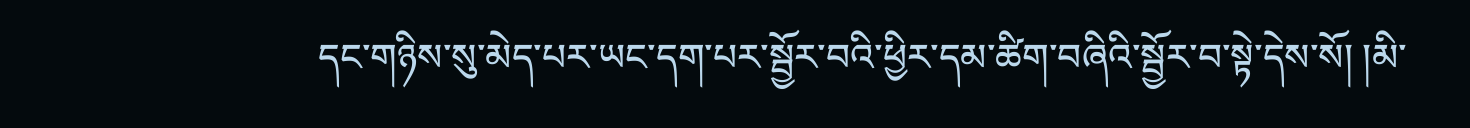དང་གཉིས་སུ་མེད་པར་ཡང་དག་པར་སྦྱོར་བའི་ཕྱིར་དམ་ཚིག་བཞིའི་སྦྱོར་བ་སྟེ་དེས་སོ། །མི་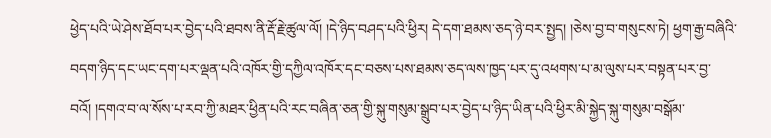ཕྱེད་པའི་ཡེ་ཤེས་ཐོབ་པར་བྱེད་པའི་ཐབས་ནི་རྡོ་རྗེ་ཚུལ་ལོ། །དེ་ཉིད་བཤད་པའི་ཕྱིར། དེ་དག་ཐམས་ཅད་ཉེ་བར་སྤྱད། །ཅེས་བྱ་བ་གསུངས་ཏེ། ཕྱག་རྒྱ་བཞིའི་བདག་ཉིད་དང་ཡང་དག་པར་ལྡན་པའི་འཁོར་གྱི་དཀྱིལ་འཁོར་དང་བཅས་པས་ཐམས་ཅད་ལས་ཁྱད་པར་དུ་འཕགས་པ་མ་ལུས་པར་བསྟན་པར་བྱ་བའོ། །དགའ་བ་ལ་སོས་པ་རབ་ཀྱི་མཐར་ཕྱིན་པའི་རང་བཞིན་ཅན་གྱི་སྐུ་གསུམ་སྒྲུབ་པར་བྱེད་པ་ཉིད་ཡིན་པའི་ཕྱིར་མི་སྐྱེད་སྐུ་གསུམ་བསྒོམ་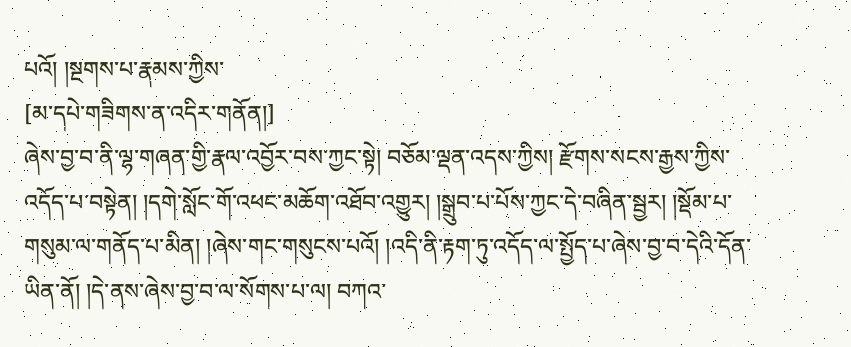པའོ། །སྔགས་པ་རྣམས་ཀྱིས་
[མ་དཔེ་གཟིགས་ན་འདིར་གནོན།]
ཞེས་བྱ་བ་ནི་ལྷ་གཞན་གྱི་རྣལ་འབྱོར་བས་ཀྱང་སྟེ། བཅོམ་ལྡན་འདས་ཀྱིས། རྫོགས་སངས་རྒྱས་ཀྱིས་འདོད་པ་བསྟེན། །དགེ་སློང་གོ་འཕང་མཆོག་འཐོབ་འགྱུར། །སྒྲུབ་པ་པོས་ཀྱང་དེ་བཞིན་སྦྱར། །སྡོམ་པ་གསུམ་ལ་གནོད་པ་མིན། །ཞེས་གང་གསུངས་པའོ། །འདི་ནི་རྟག་ཏུ་འདོད་ལ་སྤྱོད་པ་ཞེས་བྱ་བ་དེའི་དོན་ཡིན་ནོ། །དེ་ནས་ཞེས་བྱ་བ་ལ་སོགས་པ་ལ། བཀའ་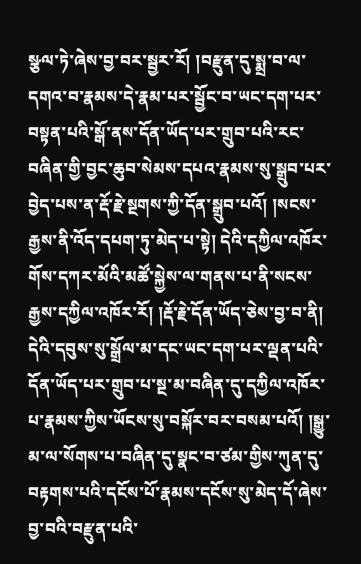སྩལ་ཏེ་ཞེས་བྱ་བར་སྦྱར་རོ། །བརྫུན་དུ་སྨྲ་བ་ལ་དགའ་བ་རྣམས་དེ་རྣམ་པར་སྦྱོང་བ་ཡང་དག་པར་བསྟན་པའི་སྒོ་ནས་དོན་ཡོད་པར་གྲུབ་པའི་རང་བཞིན་གྱི་བྱང་ཆུབ་སེམས་དཔའ་རྣམས་སུ་སྒྲུབ་པར་བྱེད་པས་ན་རྡོ་རྗེ་སྔགས་ཀྱི་དོན་སྒྲུབ་པའོ། །སངས་རྒྱས་ནི་འོད་དཔག་ཏུ་མེད་པ་སྟེ། དེའི་དཀྱིལ་འཁོར་གོས་དཀར་མོའི་མཚོ་སྐྱེས་ལ་གནས་པ་ནི་སངས་རྒྱས་དཀྱིལ་འཁོར་རོ། །རྡོ་རྗེ་དོན་ཡོད་ཅེས་བྱ་བ་ནི། དེའི་དབུས་སུ་སྒྲོལ་མ་དང་ཡང་དག་པར་ལྡན་པའི་དོན་ཡོད་པར་གྲུབ་པ་སྔ་མ་བཞིན་དུ་དཀྱིལ་འཁོར་པ་རྣམས་ཀྱིས་ཡོངས་སུ་བསྐོར་བར་བསམ་པའོ། །སྒྱུ་མ་ལ་སོགས་པ་བཞིན་དུ་སྣང་བ་ཙམ་གྱིས་ཀུན་དུ་བརྟགས་པའི་དངོས་པོ་རྣམས་དངོས་སུ་མེད་དོ་ཞེས་བྱ་བའི་བརྫུན་པའི་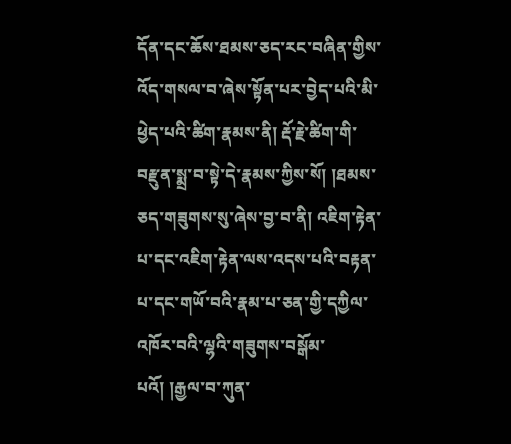དོན་དང་ཆོས་ཐམས་ཅད་རང་བཞིན་གྱིས་འོད་གསལ་བ་ཞེས་སྟོན་པར་བྱེད་པའི་མི་ཕྱེད་པའི་ཚིག་རྣམས་ནི། རྡོ་རྗེ་ཚིག་གི་བརྫུན་སྨྲ་བ་སྟེ་དེ་རྣམས་ཀྱིས་སོ། །ཐམས་ཅད་གཟུགས་སུ་ཞེས་བྱ་བ་ནི། འཇིག་རྟེན་པ་དང་འཇིག་རྟེན་ལས་འདས་པའི་བརྟན་པ་དང་གཡོ་བའི་རྣམ་པ་ཅན་གྱི་དཀྱིལ་འཁོར་བའི་ལྷའི་གཟུགས་བསྒོམ་པའོ། །རྒྱལ་བ་ཀུན་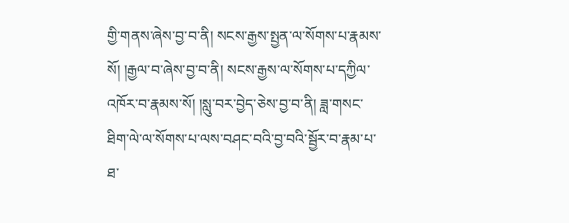གྱི་གནས་ཞེས་བྱ་བ་ནི། སངས་རྒྱས་སྤྱན་ལ་སོགས་པ་རྣམས་སོ། །རྒྱལ་བ་ཞེས་བྱ་བ་ནི། སངས་རྒྱས་ལ་སོགས་པ་དཀྱིལ་འཁོར་བ་རྣམས་སོ། །སླུ་བར་བྱེད་ཅེས་བྱ་བ་ནི། ཟླ་གསང་ཐིག་ལེ་ལ་སོགས་པ་ལས་བཤང་བའི་བྱ་བའི་སྦྱོར་བ་རྣམ་པ་ཐ་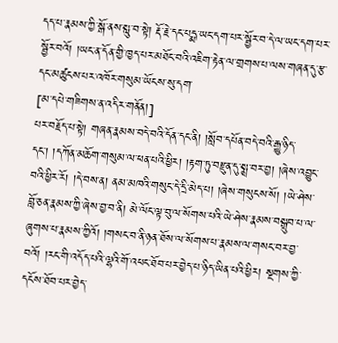དད་པ་རྣམས་ཀྱི་སྒོ་ནས་སླུ་བ་སྟེ། རྡོ་རྗེ་དང་པདྨ་ཡང་དག་པར་སྦྱོར་བ་དེ་ལ་ཡང་དག་པར་སྦྱོར་བའོ། །ཡང་ན་དོན་གྱི་ཁྱད་པར་མཐོང་བའི་འཇིག་རྟེན་ལ་གྲགས་པ་ལས་གཞན་དུ་རྩ་དང་མཚུངས་པར་འཁོར་གསུམ་ཡོངས་སུ་དག་
[མ་དཔེ་གཟིགས་ན་འདིར་གནོན།]
པར་བརྗོད་པ་སྟེ། གཞན་རྣམས་བདེ་བའི་དོན་དང་ནི། །སློབ་དཔོན་བདེ་བའི་རྒྱུ་ཉིད་དང་། །དཀོན་མཆོག་གསུམ་ལ་ཕན་པའི་ཕྱིར། །རྟག་ཏུ་བརྫུན་དུ་སྨྲ་བར་བྱ། །ཞེས་འབྱུང་བའི་ཕྱིར་རོ། །དེ་བས་ན། ནམ་མཁའི་གསུང་དེ་དྲི་མེད་པ། །ཞེས་གསུངས་སོ། །ཡེ་ཤེས་བློ་ཅན་རྣམས་ཀྱི་ཞེས་བྱ་བ་ནི། མེ་ལོང་ལྟ་བུ་ལ་སོགས་པའི་ཡེ་ཤེས་རྣམས་བསྒྲུབ་པ་ལ་ཞུགས་པ་རྣམས་ཀྱིའོ། །གསང་བ་ནི་ཉན་ཐོས་ལ་སོགས་པ་རྣམས་ལ་གསང་བར་བྱ་བའོ། །རང་གི་འདོད་པའི་ལྷའི་གོ་འཕང་ཐོབ་པར་བྱེད་པ་ཉིད་ཡིན་པའི་ཕྱིར། སྔགས་ཀྱི་དངོས་ཐོབ་པར་བྱེད་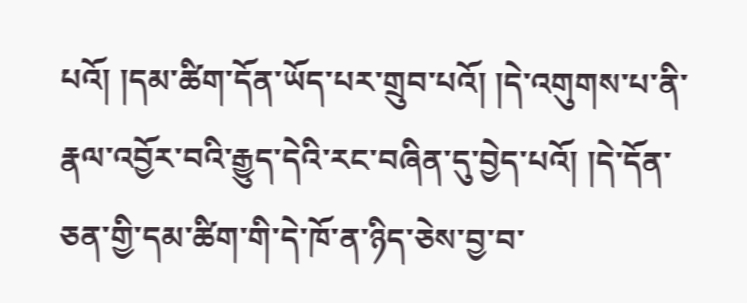པའོ། །དམ་ཚིག་དོན་ཡོད་པར་གྲུབ་པའོ། །དེ་འགུགས་པ་ནི་རྣལ་འབྱོར་བའི་རྒྱུད་དེའི་རང་བཞིན་དུ་བྱེད་པའོ། །དེ་དོན་ཅན་གྱི་དམ་ཚིག་གི་དེ་ཁོ་ན་ཉིད་ཅེས་བྱ་བ་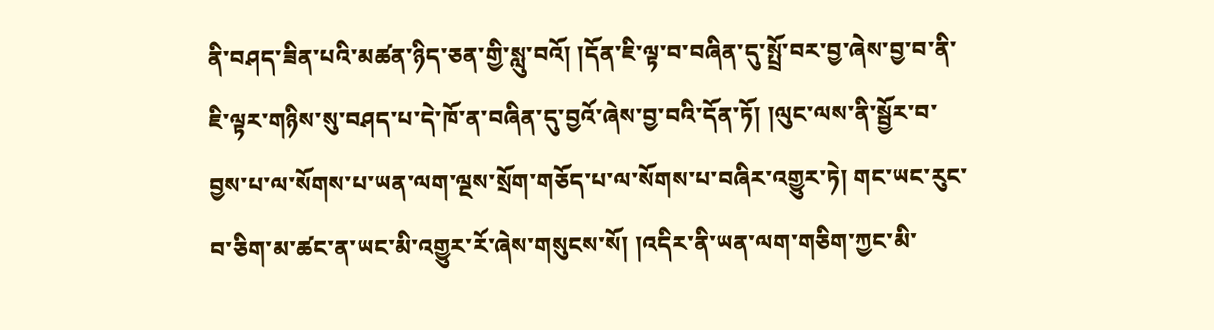ནི་བཤད་ཟིན་པའི་མཚན་ཉིད་ཅན་གྱི་སླུ་བའོ། །དོན་ཇི་ལྟ་བ་བཞིན་དུ་སྤྲོ་བར་བྱ་ཞེས་བྱ་བ་ནི་ཇི་ལྟར་གཉིས་སུ་བཤད་པ་དེ་ཁོ་ན་བཞིན་དུ་བྱའོ་ཞེས་བྱ་བའི་དོན་ཏོ། །ལུང་ལས་ནི་སྦྱོར་བ་བྱས་པ་ལ་སོགས་པ་ཡན་ལག་ལྔས་སྲོག་གཅོད་པ་ལ་སོགས་པ་བཞིར་འགྱུར་ཏེ། གང་ཡང་རུང་བ་ཅིག་མ་ཚང་ན་ཡང་མི་འགྱུར་རོ་ཞེས་གསུངས་སོ། །འདིར་ནི་ཡན་ལག་གཅིག་ཀྱང་མི་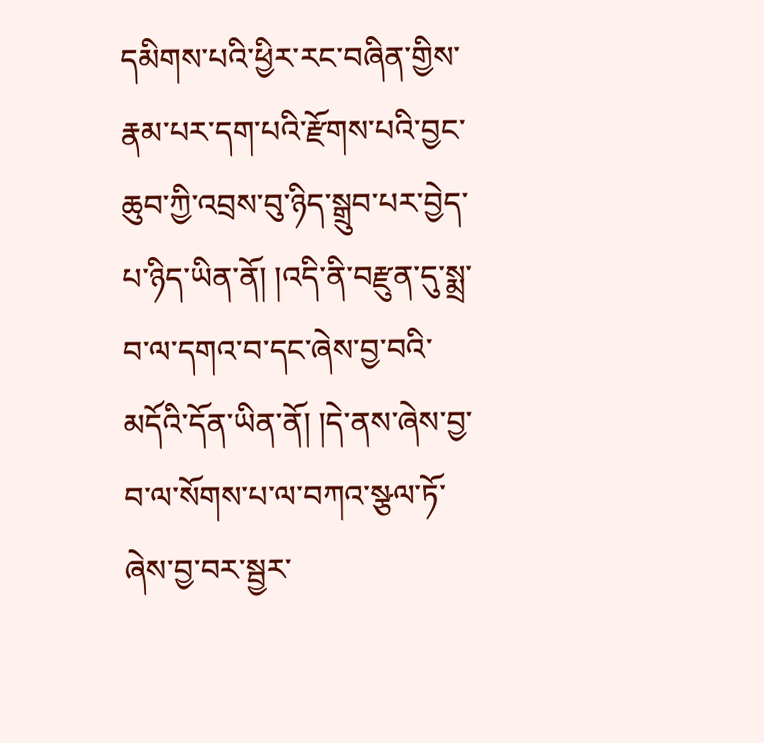དམིགས་པའི་ཕྱིར་རང་བཞིན་གྱིས་རྣམ་པར་དག་པའི་རྫོགས་པའི་བྱང་ཆུབ་ཀྱི་འབྲས་བུ་ཉིད་སྒྲུབ་པར་བྱེད་པ་ཉིད་ཡིན་ནོ། །འདི་ནི་བརྫུན་དུ་སྨྲ་བ་ལ་དགའ་བ་དང་ཞེས་བྱ་བའི་མདོའི་དོན་ཡིན་ནོ། །དེ་ནས་ཞེས་བྱ་བ་ལ་སོགས་པ་ལ་བཀའ་སྩལ་ཏོ་ཞེས་བྱ་བར་སྦྱར་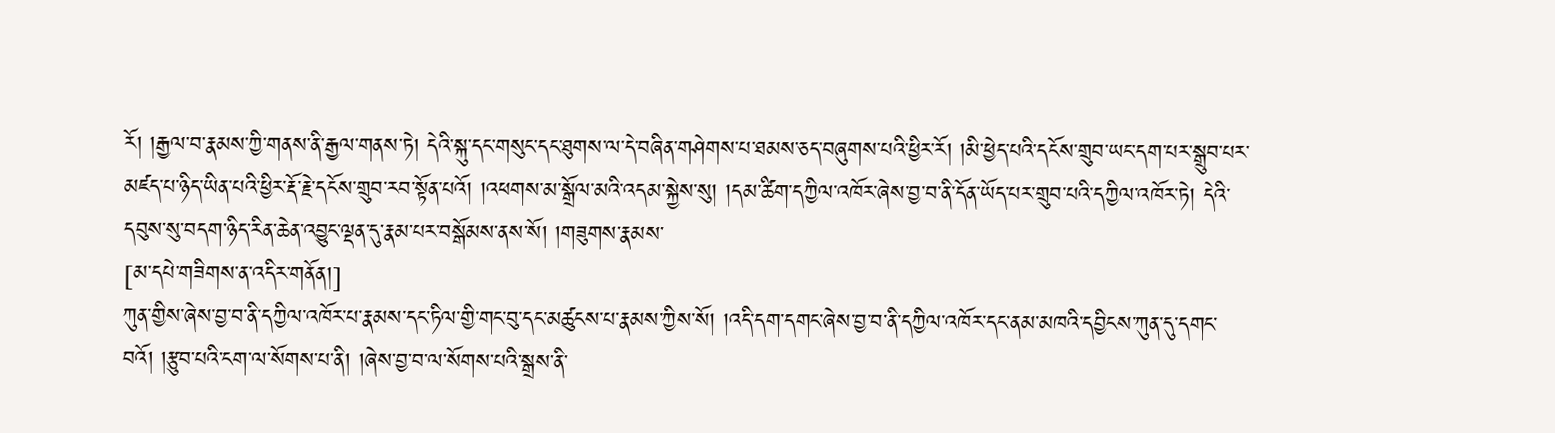རོ། །རྒྱལ་བ་རྣམས་ཀྱི་གནས་ནི་རྒྱལ་གནས་ཏེ། དེའི་སྐུ་དང་གསུང་དང་ཐུགས་ལ་དེ་བཞིན་གཤེགས་པ་ཐམས་ཅད་བཞུགས་པའི་ཕྱིར་རོ། །མི་ཕྱེད་པའི་དངོས་གྲུབ་ཡང་དག་པར་སྒྲུབ་པར་མཛད་པ་ཉིད་ཡིན་པའི་ཕྱིར་རྡོ་རྗེ་དངོས་གྲུབ་རབ་སྟོན་པའོ། །འཕགས་མ་སྒྲོལ་མའི་འདམ་སྐྱེས་སུ། །དམ་ཚིག་དཀྱིལ་འཁོར་ཞེས་བྱ་བ་ནི་དོན་ཡོད་པར་གྲུབ་པའི་དཀྱིལ་འཁོར་ཏེ། དེའི་དབུས་སུ་བདག་ཉིད་རིན་ཆེན་འབྱུང་ལྡན་དུ་རྣམ་པར་བསྒོམས་ནས་སོ། །གཟུགས་རྣམས་
[མ་དཔེ་གཟིགས་ན་འདིར་གནོན།]
ཀུན་གྱིས་ཞེས་བྱ་བ་ནི་དཀྱིལ་འཁོར་པ་རྣམས་དང་ཏིལ་གྱི་གང་བུ་དང་མཚུངས་པ་རྣམས་ཀྱིས་སོ། །འདི་དག་དགང་ཞེས་བྱ་བ་ནི་དཀྱིལ་འཁོར་དང་ནམ་མཁའི་དབྱིངས་ཀུན་དུ་དགང་བའོ། །རྩུབ་པའི་ངག་ལ་སོགས་པ་ནི། །ཞེས་བྱ་བ་ལ་སོགས་པའི་སྒྲས་ནི་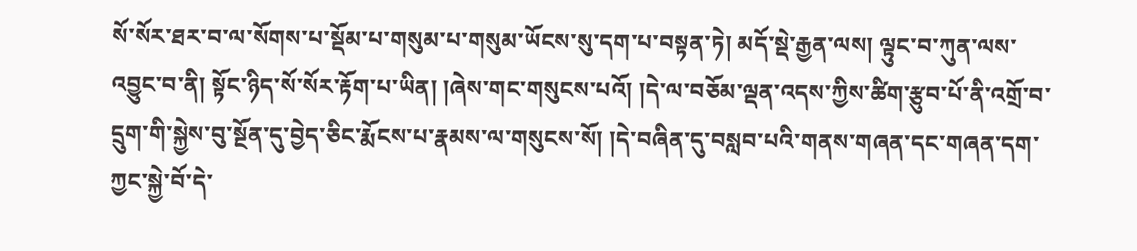སོ་སོར་ཐར་བ་ལ་སོགས་པ་སྡོམ་པ་གསུམ་པ་གསུམ་ཡོངས་སུ་དག་པ་བསྟན་ཏེ། མདོ་སྡེ་རྒྱན་ལས། ལྟུང་བ་ཀུན་ལས་འབྱུང་བ་ནི། སྟོང་ཉིད་སོ་སོར་རྟོག་པ་ཡིན། །ཞེས་གང་གསུངས་པའོ། །དེ་ལ་བཅོམ་ལྡན་འདས་ཀྱིས་ཚིག་རྩུབ་པོ་ནི་འགྲོ་བ་དྲུག་གི་སྐྱེས་བུ་སྔོན་དུ་བྱེད་ཅིང་རྨོངས་པ་རྣམས་ལ་གསུངས་སོ། །དེ་བཞིན་དུ་བསླབ་པའི་གནས་གཞན་དང་གཞན་དག་ཀྱང་སྐྱེ་བོ་དེ་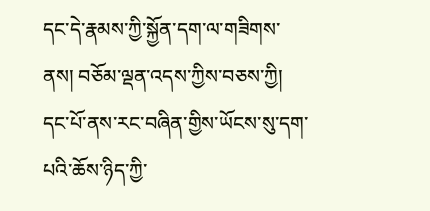དང་དེ་རྣམས་ཀྱི་སྐྱོན་དག་ལ་གཟིགས་ནས། བཅོམ་ལྡན་འདས་ཀྱིས་བཅས་ཀྱི། དང་པོ་ནས་རང་བཞིན་གྱིས་ཡོངས་སུ་དག་པའི་ཆོས་ཉིད་ཀྱི་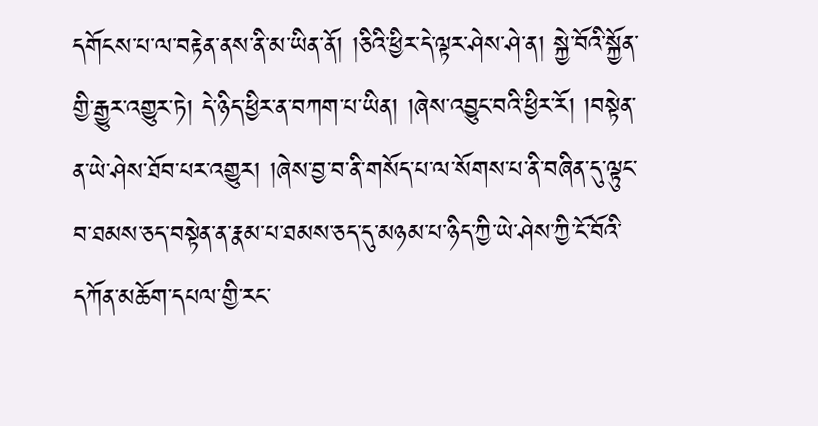དགོངས་པ་ལ་བརྟེན་ནས་ནི་མ་ཡིན་ནོ། །ཅིའི་ཕྱིར་དེ་ལྟར་ཤེས་ཤེ་ན། སྐྱེ་བོའི་སྐྱོན་གྱི་རྒྱུར་འགྱུར་ཏེ། དེ་ཉིད་ཕྱིར་ན་བཀག་པ་ཡིན། །ཞེས་འབྱུང་བའི་ཕྱིར་རོ། །བསྟེན་ན་ཡེ་ཤེས་ཐོབ་པར་འགྱུར། །ཞེས་བྱ་བ་ནི་གསོད་པ་ལ་སོགས་པ་ནི་བཞིན་དུ་ལྟུང་བ་ཐམས་ཅད་བསྟེན་ན་རྣམ་པ་ཐམས་ཅད་དུ་མཉམ་པ་ཉིད་ཀྱི་ཡེ་ཤེས་ཀྱི་ངོ་བོའི་དཀོན་མཆོག་དཔལ་གྱི་རང་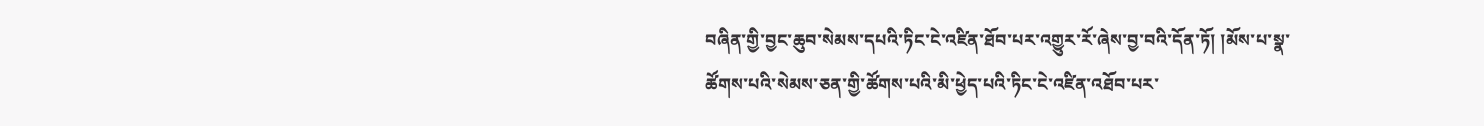བཞིན་གྱི་བྱང་ཆུབ་སེམས་དཔའི་ཏིང་ངེ་འཛིན་ཐོབ་པར་འགྱུར་རོ་ཞེས་བྱ་བའི་དོན་ཏོ། །མོས་པ་སྣ་ཚོགས་པའི་སེམས་ཅན་གྱི་ཚོགས་པའི་མི་ཕྱེད་པའི་ཏིང་ངེ་འཛིན་འཐོབ་པར་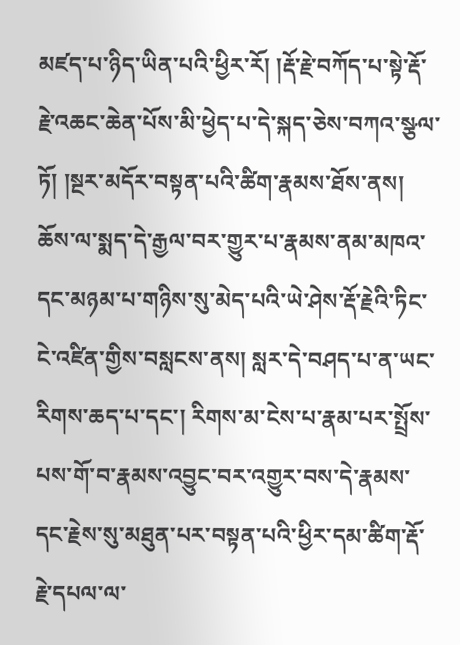མཛད་པ་ཉིད་ཡིན་པའི་ཕྱིར་རོ། །རྡོ་རྗེ་བཀོད་པ་སྟེ་རྡོ་རྗེ་འཆང་ཆེན་པོས་མི་ཕྱེད་པ་དེ་སྐད་ཅེས་བཀའ་སྩལ་ཏོ། །སྔར་མདོར་བསྟན་པའི་ཚིག་རྣམས་ཐོས་ནས། ཆོས་ལ་སྨད་དེ་རྒྱལ་བར་གྱུར་པ་རྣམས་ནམ་མཁའ་དང་མཉམ་པ་གཉིས་སུ་མེད་པའི་ཡེ་ཤེས་རྡོ་རྗེའི་ཏིང་ངེ་འཛིན་གྱིས་བསླངས་ནས། སླར་དེ་བཤད་པ་ན་ཡང་རིགས་ཆད་པ་དང་། རིགས་མ་ངེས་པ་རྣམ་པར་སྤྲོས་པས་གོ་བ་རྣམས་འབྱུང་བར་འགྱུར་བས་དེ་རྣམས་དང་རྗེས་སུ་མཐུན་པར་བསྟན་པའི་ཕྱིར་དམ་ཚིག་རྡོ་རྗེ་དཔལ་ལ་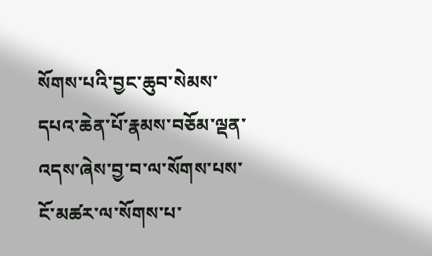སོགས་པའི་བྱང་ཆུབ་སེམས་དཔའ་ཆེན་པོ་རྣམས་བཅོམ་ལྡན་འདས་ཞེས་བྱ་བ་ལ་སོགས་པས་ངོ་མཚར་ལ་སོགས་པ་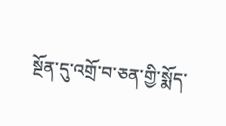སྔོན་དུ་འགྲོ་བ་ཅན་གྱི་སྨོད་